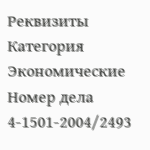Реквизиты
Категория Экономические Номер дела 4-1501-2004/2493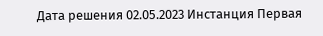Дата решения 02.05.2023 Инстанция Первая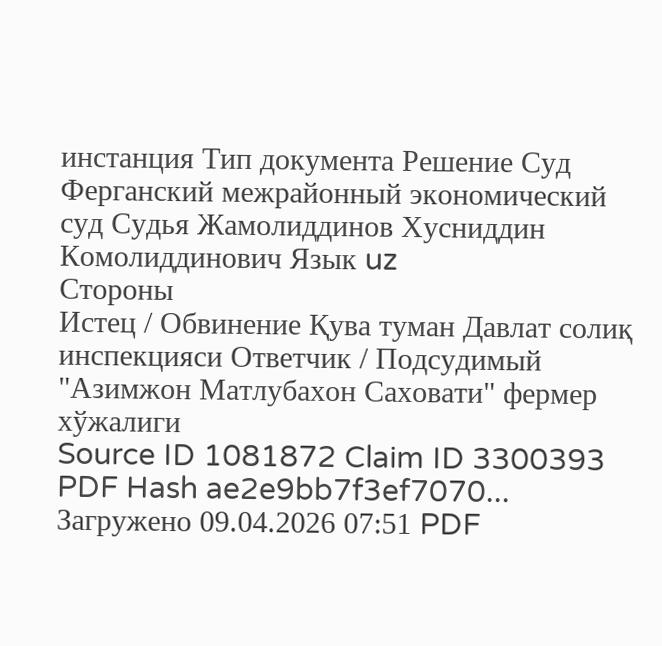инстанция Тип документа Решение Суд Ферганский межрайонный экономический суд Судья Жамолиддинов Хусниддин Комолиддинович Язык uz
Стороны
Истец / Обвинение Қува туман Давлат солиқ инспекцияси Ответчик / Подсудимый  "Азимжон Матлубахон Саховати" фермер хўжалиги
Source ID 1081872 Claim ID 3300393 PDF Hash ae2e9bb7f3ef7070... Загружено 09.04.2026 07:51 PDF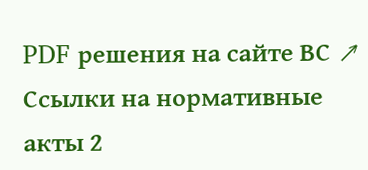PDF решения на сайте ВС ↗
Ссылки на нормативные акты 2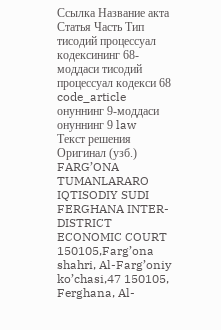Ссылка Название акта Статья Часть Тип
тисодий процессуал кодексининг 68-моддаси тисодий процессуал кодекси 68 code_article
онуннинг 9-моддаси онуннинг 9 law
Текст решения Оригинал (узб.)
FARG’ONA TUMANLARARO IQTISODIY SUDI FERGHANA INTER-DISTRICT ECONOMIC COURT 150105,Farg’ona shahri, Al-Farg’oniy ko’chasi,47 150105, Ferghana, Al-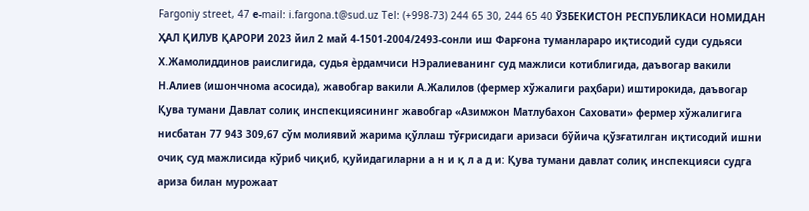Fargoniy street, 47 е-mail: i.fargona.t@sud.uz Tel: (+998-73) 244 65 30, 244 65 40 ЎЗБЕКИСТОН РЕСПУБЛИКАСИ НОМИДАН ҲАЛ ҚИЛУВ ҚАРОРИ 2023 йил 2 май 4-1501-2004/2493-сонли иш Фарғона туманлараро иқтисодий суди судьяси Х.Жамолиддинов раислигида, судья ѐрдамчиси НЭралиеванинг суд мажлиси котиблигида, даъвогар вакили Н.Алиев (ишончнома асосида), жавобгар вакили А.Жалилов (фермер хўжалиги раҳбари) иштирокида, даъвогар Қува тумани Давлат солиқ инспекциясининг жавобгар «Азимжон Матлубахон Саховати» фермер хўжалигига нисбатан 77 943 309,67 сўм молиявий жарима қўллаш тўғрисидаги аризаси бўйича қўзғатилган иқтисодий ишни очиқ суд мажлисида кўриб чиқиб, қуйидагиларни а н и қ л а д и: Қува тумани давлат солиқ инспекцияси судга ариза билан мурожаат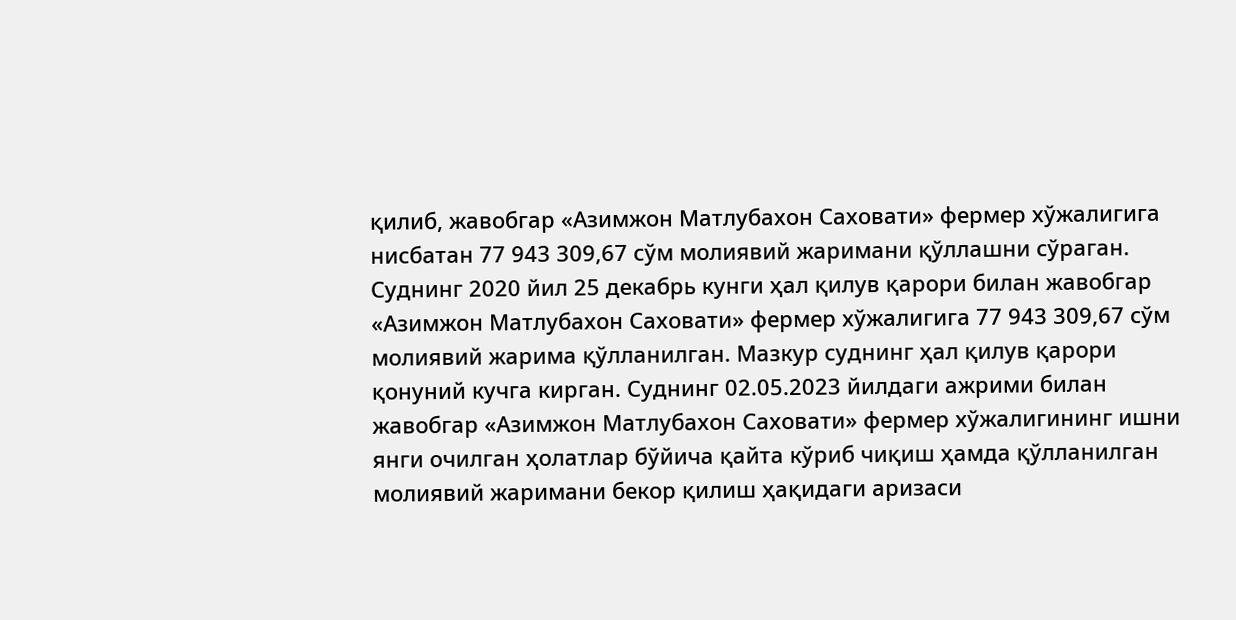қилиб, жавобгар «Азимжон Матлубахон Саховати» фермер хўжалигига нисбатан 77 943 309,67 сўм молиявий жаримани қўллашни сўраган. Суднинг 2020 йил 25 декабрь кунги ҳал қилув қарори билан жавобгар «Азимжон Матлубахон Саховати» фермер хўжалигига 77 943 309,67 сўм молиявий жарима қўлланилган. Мазкур суднинг ҳал қилув қарори қонуний кучга кирган. Суднинг 02.05.2023 йилдаги ажрими билан жавобгар «Азимжон Матлубахон Саховати» фермер хўжалигининг ишни янги очилган ҳолатлар бўйича қайта кўриб чиқиш ҳамда қўлланилган молиявий жаримани бекор қилиш ҳақидаги аризаси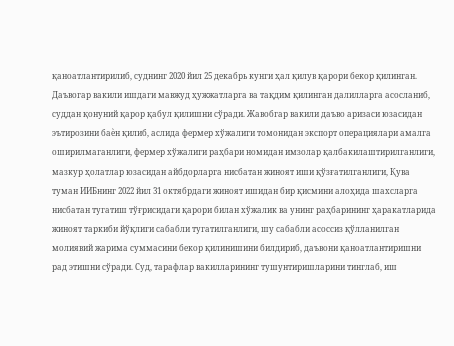қаноатлантирилиб, суднинг 2020 йил 25 декабрь кунги ҳал қилув қарори бекор қилинган. Даъвогар вакили ишдаги мавжуд ҳужжатларга ва тақдим қилинган далилларга асосланиб, суддан қонуний қарор қабул қилишни сўради. Жавобгар вакили даъво аризаси юзасидан эътирозини баѐн қилиб, аслида фермер хўжалиги томонидан экспорт операциялари амалга оширилмаганлиги, фермер хўжалиги раҳбари номидан имзолар қалбакилаштирилганлиги, мазкур ҳолатлар юзасидан айбдорларга нисбатан жиноят иши қўзғатилганлиги, Қува туман ИИБнинг 2022 йил 31 октябрдаги жиноят ишидан бир қисмини алоҳида шахсларга нисбатан тугатиш тўғрисидаги қарори билан хўжалик ва унинг раҳбарининг ҳаракатларида жиноят таркиби йўқлиги сабабли тугатилганлиги, шу сабабли асоссиз қўлланилган молиявий жарима суммасини бекор қилинишини билдириб, даъвони қаноатлантиришни рад этишни сўради. Суд, тарафлар вакилларининг тушунтиришларини тинглаб, иш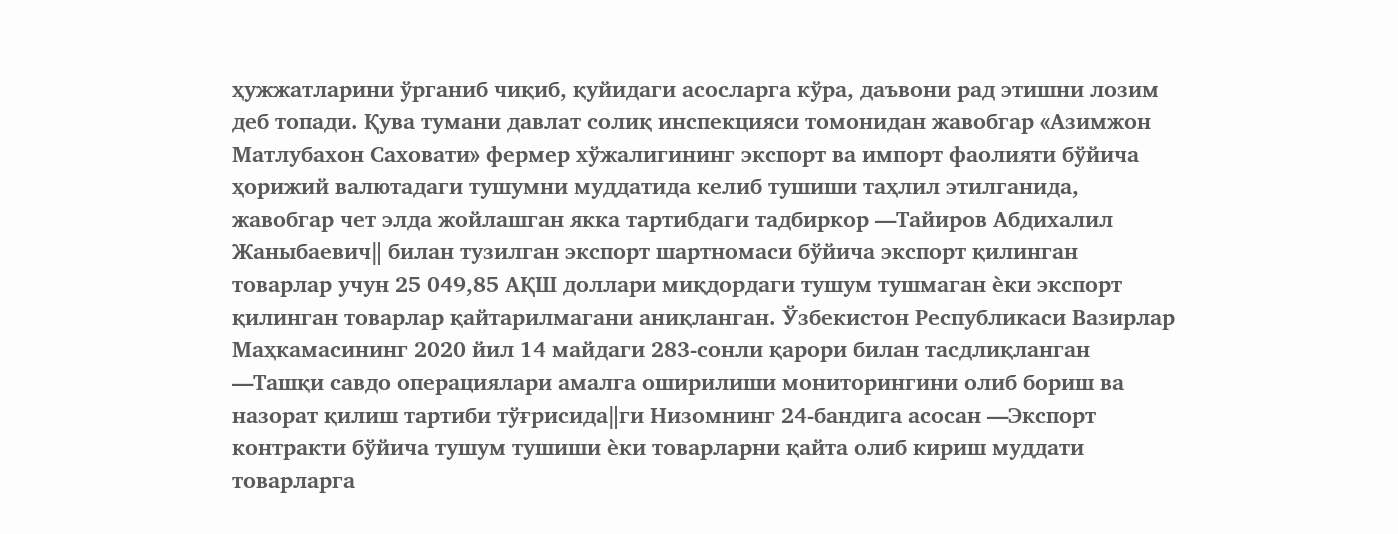ҳужжатларини ўрганиб чиқиб, қуйидаги асосларга кўра, даъвони рад этишни лозим деб топади. Қува тумани давлат солиқ инспекцияси томонидан жавобгар «Азимжон Матлубахон Саховати» фермер хўжалигининг экспорт ва импорт фаолияти бўйича ҳорижий валютадаги тушумни муддатида келиб тушиши таҳлил этилганида, жавобгар чет элда жойлашган якка тартибдаги тадбиркор ―Тайиров Абдихалил Жаныбаевич‖ билан тузилган экспорт шартномаси бўйича экспорт қилинган товарлар учун 25 049,85 АҚШ доллари миқдордаги тушум тушмаган ѐки экспорт қилинган товарлар қайтарилмагани аниқланган. Ўзбекистон Республикаси Вазирлар Маҳкамасининг 2020 йил 14 майдаги 283-сонли қарори билан тасдлиқланган ―Ташқи савдо операциялари амалга оширилиши мониторингини олиб бориш ва назорат қилиш тартиби тўғрисида‖ги Низомнинг 24-бандига асосан ―Экспорт контракти бўйича тушум тушиши ѐки товарларни қайта олиб кириш муддати товарларга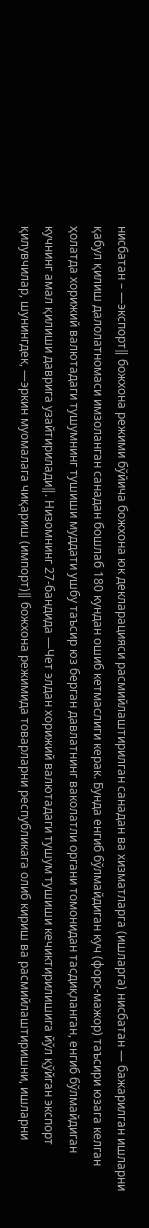нисбатан – ―экспорт‖ божхона режими бўйича божхона юк декларацияси расмийлаштирилган санадан ва хизматларга (ишларга) нисбатан — бажарилган ишларни қабул қилиш далолатномаси имзоланган санадан бошлаб 180 кундан ошиб кетмаслиги керак. Бунда енгиб бўлмайдиган куч (форс-мажор) таъсири юзага келган ҳолатда хорижий валютадаги тушумнинг тушиши муддати ушбу таъсир юз берган давлатнинг ваколатли органи томонидан тасдиқланган, енгиб бўлмайдиган кучнинг амал қилиши даврига узайтирилади‖. Низомнинг 27-бандида ―Чет элдан хорижий валютадаги тушум тушиши кечиктирилишига йўл қўйган экспорт қилувчилар, шунингдек, ―эркин муомалага чиқариш (импорт)‖ божхона режимида товарларни республикага олиб кириш ва расмийлаштиришни, ишларни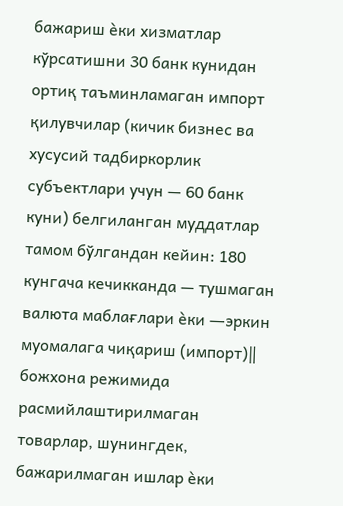бажариш ѐки хизматлар кўрсатишни 30 банк кунидан ортиқ таъминламаган импорт қилувчилар (кичик бизнес ва хусусий тадбиркорлик субъектлари учун — 60 банк куни) белгиланган муддатлар тамом бўлгандан кейин: 180 кунгача кечикканда — тушмаган валюта маблағлари ѐки ―эркин муомалага чиқариш (импорт)‖ божхона режимида расмийлаштирилмаган товарлар, шунингдек, бажарилмаган ишлар ѐки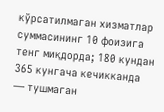кўрсатилмаган хизматлар суммасининг 10 фоизига тенг миқдорда; 180 кундан 365 кунгача кечикканда — тушмаган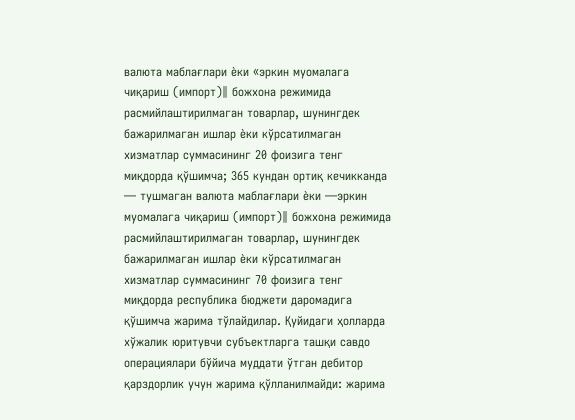валюта маблағлари ѐки «эркин муомалага чиқариш (импорт)‖ божхона режимида расмийлаштирилмаган товарлар, шунингдек бажарилмаган ишлар ѐки кўрсатилмаган хизматлар суммасининг 20 фоизига тенг миқдорда қўшимча; 365 кундан ортиқ кечикканда — тушмаган валюта маблағлари ѐки ―эркин муомалага чиқариш (импорт)‖ божхона режимида расмийлаштирилмаган товарлар, шунингдек бажарилмаган ишлар ѐки кўрсатилмаган хизматлар суммасининг 70 фоизига тенг миқдорда республика бюджети даромадига қўшимча жарима тўлайдилар. Қуйидаги ҳолларда хўжалик юритувчи субъектларга ташқи савдо операциялари бўйича муддати ўтган дебитор қарздорлик учун жарима қўлланилмайди: жарима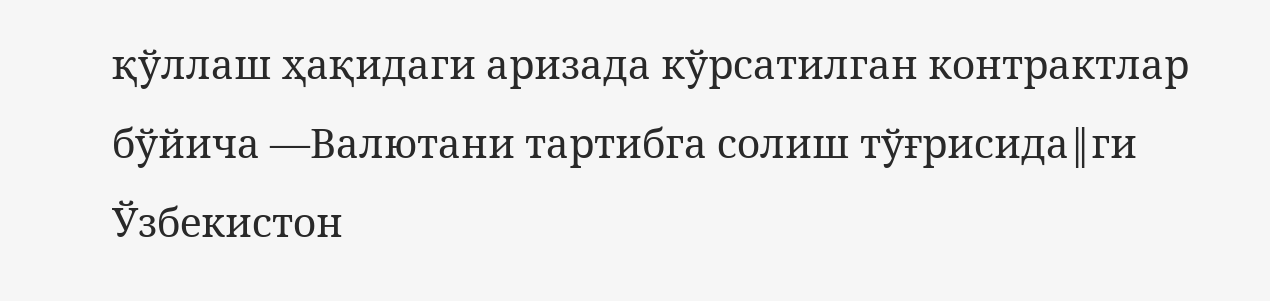қўллаш ҳақидаги аризада кўрсатилган контрактлар бўйича ―Валютани тартибга солиш тўғрисида‖ги Ўзбекистон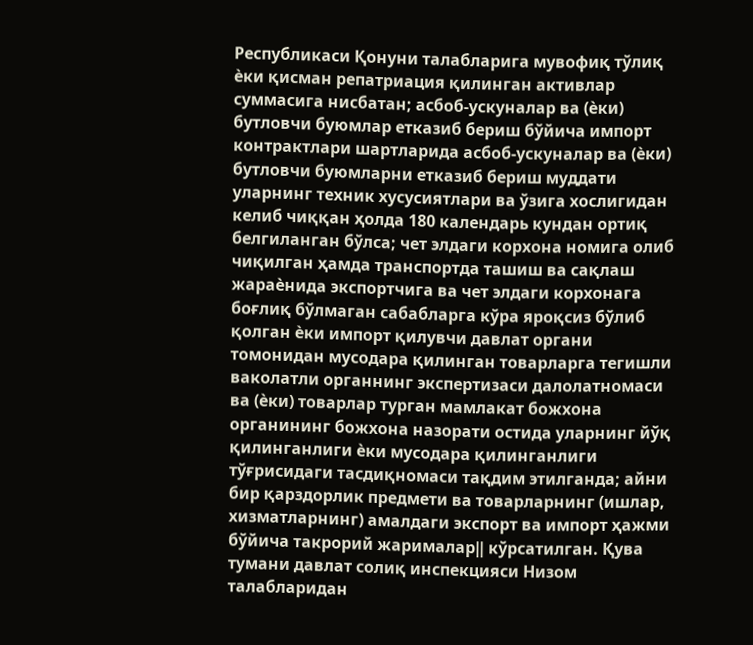Республикаси Қонуни талабларига мувофиқ тўлиқ ѐки қисман репатриация қилинган активлар суммасига нисбатан; асбоб-ускуналар ва (ѐки) бутловчи буюмлар етказиб бериш бўйича импорт контрактлари шартларида асбоб-ускуналар ва (ѐки) бутловчи буюмларни етказиб бериш муддати уларнинг техник хусусиятлари ва ўзига хослигидан келиб чиққан ҳолда 180 календарь кундан ортиқ белгиланган бўлса; чет элдаги корхона номига олиб чиқилган ҳамда транспортда ташиш ва сақлаш жараѐнида экспортчига ва чет элдаги корхонага боғлиқ бўлмаган сабабларга кўра яроқсиз бўлиб қолган ѐки импорт қилувчи давлат органи томонидан мусодара қилинган товарларга тегишли ваколатли органнинг экспертизаси далолатномаси ва (ѐки) товарлар турган мамлакат божхона органининг божхона назорати остида уларнинг йўқ қилинганлиги ѐки мусодара қилинганлиги тўғрисидаги тасдиқномаси тақдим этилганда; айни бир қарздорлик предмети ва товарларнинг (ишлар, хизматларнинг) амалдаги экспорт ва импорт ҳажми бўйича такрорий жарималар‖ кўрсатилган. Қува тумани давлат солиқ инспекцияси Низом талабларидан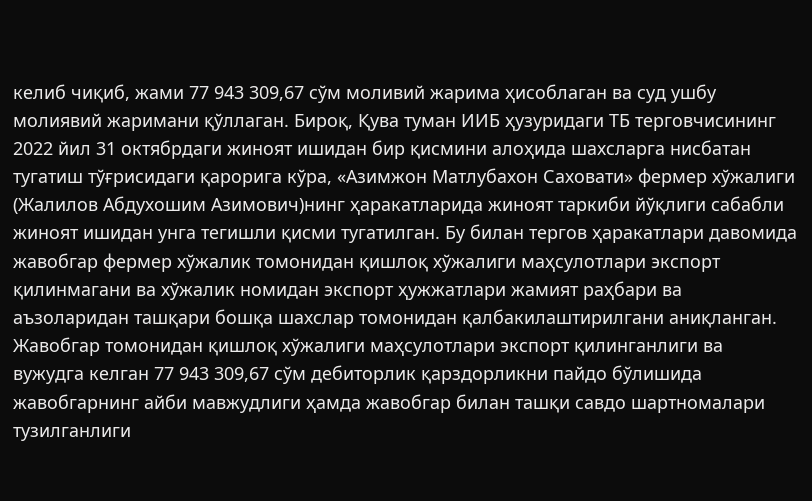келиб чиқиб, жами 77 943 309,67 сўм моливий жарима ҳисоблаган ва суд ушбу молиявий жаримани қўллаган. Бироқ, Қува туман ИИБ ҳузуридаги ТБ терговчисининг 2022 йил 31 октябрдаги жиноят ишидан бир қисмини алоҳида шахсларга нисбатан тугатиш тўғрисидаги қарорига кўра, «Азимжон Матлубахон Саховати» фермер хўжалиги (Жалилов Абдухошим Азимович)нинг ҳаракатларида жиноят таркиби йўқлиги сабабли жиноят ишидан унга тегишли қисми тугатилган. Бу билан тергов ҳаракатлари давомида жавобгар фермер хўжалик томонидан қишлоқ хўжалиги маҳсулотлари экспорт қилинмагани ва хўжалик номидан экспорт ҳужжатлари жамият раҳбари ва аъзоларидан ташқари бошқа шахслар томонидан қалбакилаштирилгани аниқланган. Жавобгар томонидан қишлоқ хўжалиги маҳсулотлари экспорт қилинганлиги ва вужудга келган 77 943 309,67 сўм дебиторлик қарздорликни пайдо бўлишида жавобгарнинг айби мавжудлиги ҳамда жавобгар билан ташқи савдо шартномалари тузилганлиги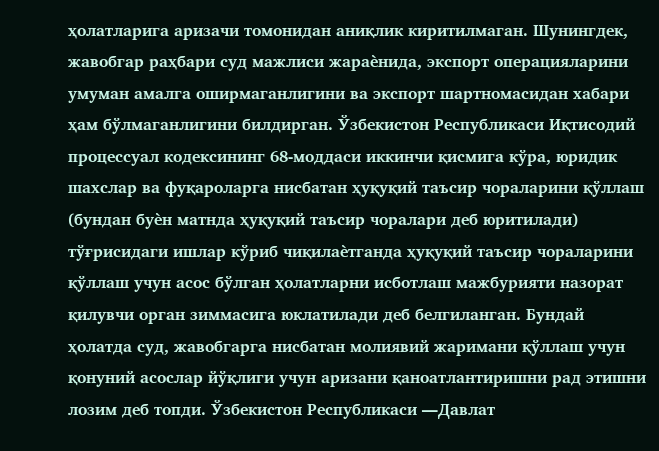ҳолатларига аризачи томонидан аниқлик киритилмаган. Шунингдек, жавобгар раҳбари суд мажлиси жараѐнида, экспорт операцияларини умуман амалга оширмаганлигини ва экспорт шартномасидан хабари ҳам бўлмаганлигини билдирган. Ўзбекистон Республикаси Иқтисодий процессуал кодексининг 68-моддаси иккинчи қисмига кўра, юридик шахслар ва фуқароларга нисбатан ҳуқуқий таъсир чораларини қўллаш (бундан буѐн матнда ҳуқуқий таъсир чоралари деб юритилади) тўғрисидаги ишлар кўриб чиқилаѐтганда ҳуқуқий таъсир чораларини қўллаш учун асос бўлган ҳолатларни исботлаш мажбурияти назорат қилувчи орган зиммасига юклатилади деб белгиланган. Бундай ҳолатда суд, жавобгарга нисбатан молиявий жаримани қўллаш учун қонуний асослар йўқлиги учун аризани қаноатлантиришни рад этишни лозим деб топди. Ўзбекистон Республикаси ―Давлат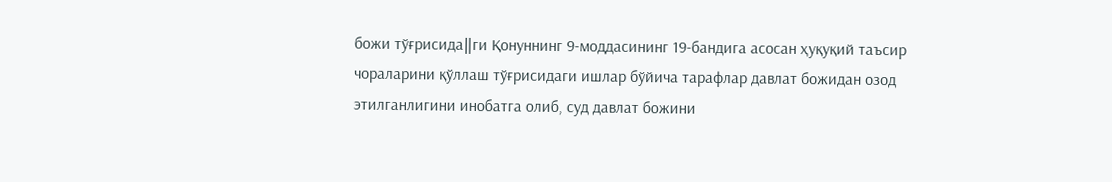божи тўғрисида‖ги Қонуннинг 9-моддасининг 19-бандига асосан ҳуқуқий таъсир чораларини қўллаш тўғрисидаги ишлар бўйича тарафлар давлат божидан озод этилганлигини инобатга олиб, суд давлат божини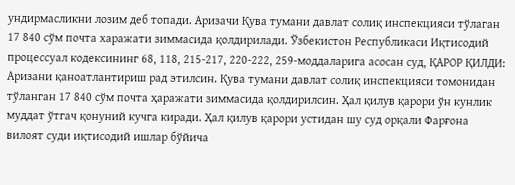ундирмасликни лозим деб топади. Аризачи Қува тумани давлат солиқ инспекцияси тўлаган 17 840 сўм почта харажати зиммасида қолдирилади. Ўзбекистон Республикаси Иқтисодий процессуал кодексининг 68, 118, 215-217, 220-222, 259-моддаларига асосан суд, ҚАРОР ҚИЛДИ: Аризани қаноатлантириш рад этилсин. Қува тумани давлат солиқ инспекцияси томонидан тўланган 17 840 сўм почта ҳаражати зиммасида қолдирилсин. Ҳал қилув қарори ўн кунлик муддат ўтгач қонуний кучга киради. Ҳал қилув қарори устидан шу суд орқали Фарғона вилоят суди иқтисодий ишлар бўйича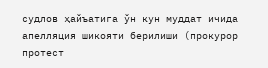судлов ҳайъатига ўн кун муддат ичида апелляция шикояти берилиши (прокурор протест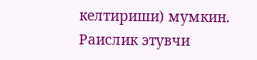келтириши) мумкин. Раислик этувчи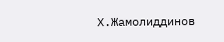Х.Жамолиддинов